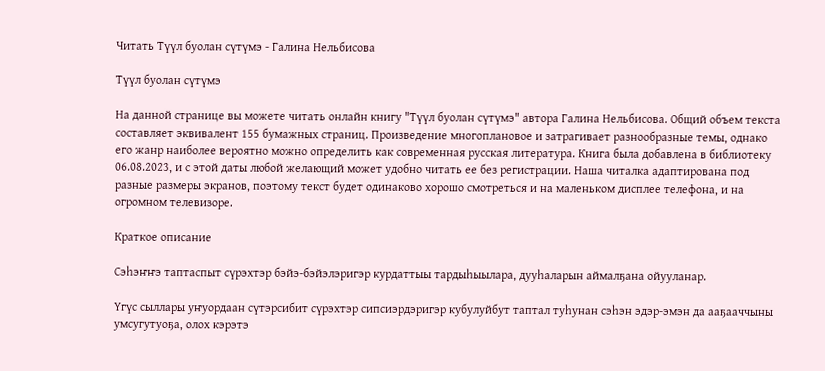Читать Түүл буолан сүтүмэ - Галина Нельбисова

Түүл буолан сүтүмэ

На данной странице вы можете читать онлайн книгу "Түүл буолан сүтүмэ" автора Галина Нельбисова. Общий объем текста составляет эквивалент 155 бумажных страниц. Произведение многоплановое и затрагивает разнообразные темы, однако его жанр наиболее вероятно можно определить как современная русская литература. Книга была добавлена в библиотеку 06.08.2023, и с этой даты любой желающий может удобно читать ее без регистрации. Наша читалка адаптирована под разные размеры экранов, поэтому текст будет одинаково хорошо смотреться и на маленьком дисплее телефона, и на огромном телевизоре.

Краткое описание

Сэһэҥҥэ таптаспыт сүрэхтэр бэйэ-бэйэлэригэр курдаттыы тардыһыылара, дууһаларын аймалҕана ойууланар.

Үгүс сыллары уҥуордаан сүтэрсибит сүрэхтэр сипсиэрдэригэр кубулуйбут таптал туһунан сэһэн эдэр-эмэн да ааҕааччыны умсугутуоҕа, олох кэрэтэ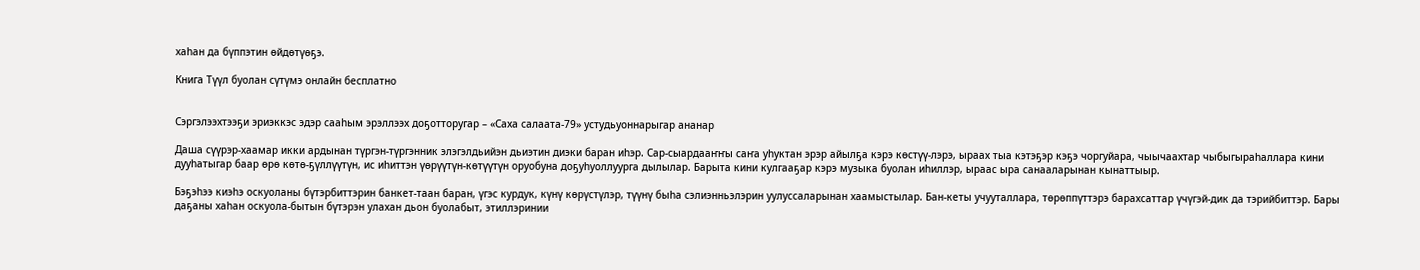хаһан да бүппэтин өйдөтүөҕэ.

Книга Түүл буолан сүтүмэ онлайн бесплатно


Сэргэлээхтээҕи эриэккэс эдэр сааһым эрэллээх доҕотторугар – «Саха салаата-79» устудьуоннарыгар ананар

Даша сүүрэр-хаамар икки ардынан түргэн-түргэнник элэгэлдьийэн дьиэтин диэки баран иһэр. Сар-сыардааҥҥы саҥа уһуктан эрэр айылҕа кэрэ көстүү-лэрэ, ыраах тыа кэтэҕэр кэҕэ чоргуйара, чыычаахтар чыбыгыраһаллара кини дууһатыгар баар өрө көтө-ҕүллүүтүн, ис иһиттэн үөрүүтүн-көтүүтүн оруобуна доҕуһуоллуурга дылылар. Барыта кини кулгааҕар кэрэ музыка буолан иһиллэр, ыраас ыра санааларынан кынаттыыр.

Бэҕэһээ киэһэ оскуоланы бүтэрбиттэрин банкет-таан баран, үгэс курдук, күнү көрүстүлэр, түүнү быһа сэлиэнньэлэрин уулуссаларынан хаамыстылар. Бан-кеты учууталлара, төрөппүттэрэ барахсаттар үчүгэй-дик да тэрийбиттэр. Бары даҕаны хаһан оскуола-бытын бүтэрэн улахан дьон буолабыт, этиллэринии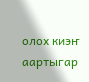олох киэҥ аартыгар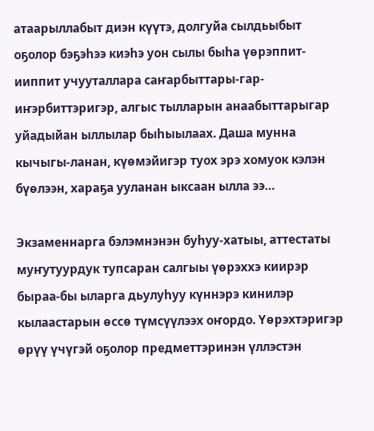атаарыллабыт диэн күүтэ, долгуйа сылдьыбыт оҕолор бэҕэһээ киэһэ уон сылы быһа үөрэппит-ииппит учууталлара саҥарбыттары-гар-иҥэрбиттэригэр, алгыс тылларын анаабыттарыгар уйадыйан ыллылар быһыылаах. Даша мунна кычыгы-ланан, күөмэйигэр туох эрэ хомуок кэлэн бүөлээн, хараҕа ууланан ыксаан ылла ээ…

Экзаменнарга бэлэмнэнэн буһуу-хатыы, аттестаты муҥутуурдук тупсаран салгыы үөрэххэ киирэр быраа-бы ыларга дьулуһуу күннэрэ кинилэр кылаастарын өссө түмсүүлээх оҥордо. Үөрэхтэригэр өрүү үчүгэй оҕолор предметтэринэн үллэстэн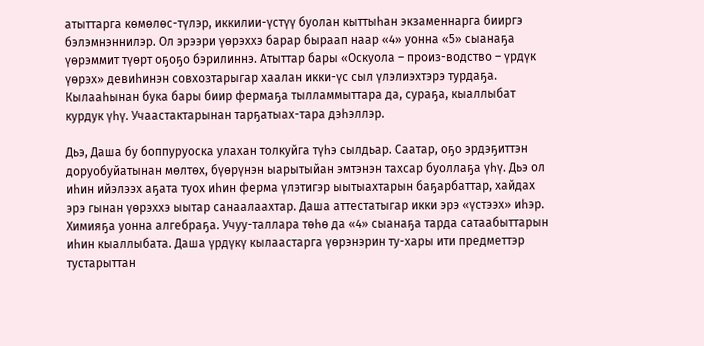атыттарга көмөлөс-түлэр, иккилии-үстүү буолан кыттыһан экзаменнарга бииргэ бэлэмнэннилэр. Ол эрээри үөрэххэ барар быраап наар «4» уонна «5» сыанаҕа үөрэммит түөрт оҕоҕо бэрилиннэ. Атыттар бары «Оскуола – произ-водство – үрдүк үөрэх» девиһинэн совхозтарыгар хаалан икки-үс сыл үлэлиэхтэрэ турдаҕа. Кылааһынан бука бары биир фермаҕа тылламмыттара да, сураҕа, кыаллыбат курдук үһү. Учаастактарынан тарҕатыах-тара дэһэллэр.

Дьэ, Даша бу боппуруоска улахан толкуйга түһэ сылдьар. Саатар, оҕо эрдэҕиттэн доруобуйатынан мөлтөх, бүөрүнэн ыарытыйан эмтэнэн тахсар буоллаҕа үһү. Дьэ ол иһин ийэлээх аҕата туох иһин ферма үлэтигэр ыытыахтарын баҕарбаттар, хайдах эрэ гынан үөрэххэ ыытар санаалаахтар. Даша аттестатыгар икки эрэ «үстээх» иһэр. Химияҕа уонна алгебраҕа. Учуу-таллара төһө да «4» сыанаҕа тарда сатаабыттарын иһин кыаллыбата. Даша үрдүкү кылаастарга үөрэнэрин ту-хары ити предметтэр тустарыттан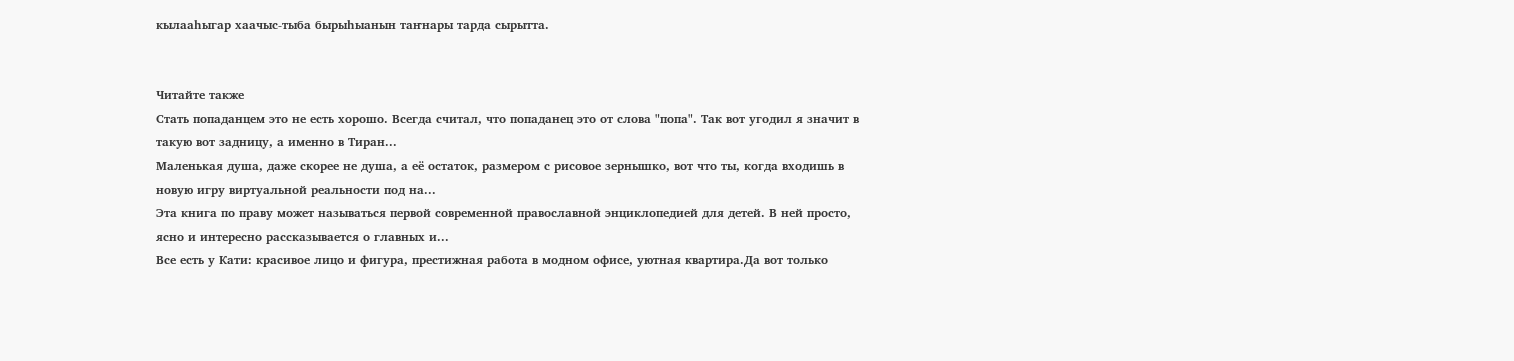кылааһыгар хаачыс-тыба бырыһыанын таҥнары тарда сырытта.


Читайте также
Стать попаданцем это не есть хорошо. Всегда считал, что попаданец это от слова "попа". Так вот угодил я значит в такую вот задницу, а именно в Тиран...
Маленькая душа, даже скорее не душа, а её остаток, размером с рисовое зернышко, вот что ты, когда входишь в новую игру виртуальной реальности под на...
Эта книга по праву может называться первой современной православной энциклопедией для детей. В ней просто, ясно и интересно рассказывается о главных и...
Все есть у Кати: красивое лицо и фигура, престижная работа в модном офисе, уютная квартира.Да вот только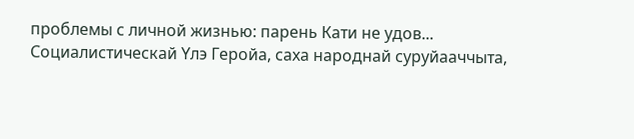проблемы с личной жизнью: парень Кати не удов...
Социалистическай Үлэ Геройа, саха народнай суруйааччыта,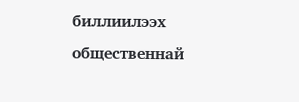биллиилээх общественнай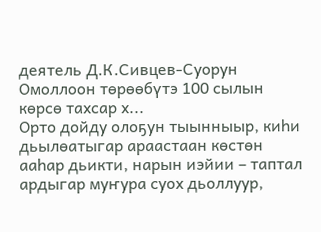деятель Д.К.Сивцев-Суорун Омоллоон төрөөбүтэ 100 сылын көрсө тахсар х...
Орто дойду олоҕун тыынныыр, киһи дьылөатыгар араастаан көстөн ааһар дьикти, нарын иэйии – таптал ардыгар муҥура суох дьоллуур,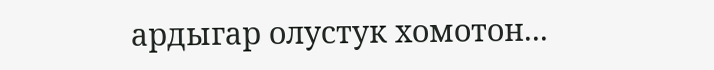ардыгар олустук хомотон...